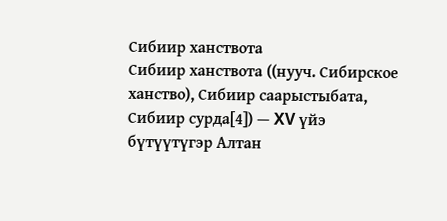Сибиир ханствота
Сибиир ханствота ((нууч. Сибирское ханство), Сибиир саарыстыбата, Сибиир сурда[4]) — XV үйэ бүтүүтүгэр Алтан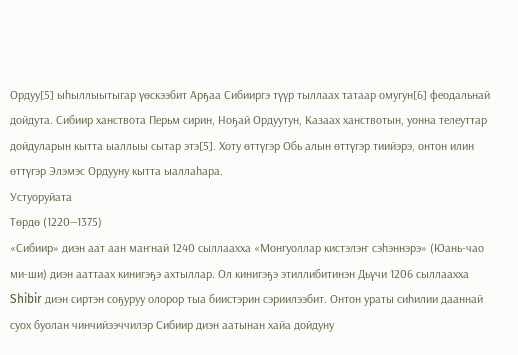Ордуу[5] ыһыллыытыгар үөскээбит Арҕаа Сибииргэ түүр тыллаах татаар омугун[6] феодальнай дойдута. Сибиир ханствота Перьм сирин, Ноҕай Ордуутун, Казаах ханствотын, уонна телеуттар дойдуларын кытта ыаллыы сытар этэ[5]. Хоту өттүгэр Обь алын өттүгэр тиийэрэ, онтон илин өттүгэр Элэмэс Ордууну кытта ыаллаһара.
Устуоруйата
Төрдө (1220—1375)
«Сибиир» диэн аат аан маҥнай 1240 сыллаахха «Монгуоллар кистэлэҥ сэһэннэрэ» (Юань-чао ми-ши) диэн ааттаах кинигэҕэ ахтыллар. Ол кинигэҕэ этиллибитинэн Дьүчи 1206 сыллаахха Shibir диэн сиртэн соҕуруу олорор тыа биистэрин сэриилээбит. Онтон ураты сиһилии дааннай суох буолан чинчийээччилэр Сибиир диэн аатынан хайа дойдуну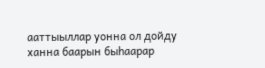ааттыыллар уонна ол дойду ханна баарын быһаарар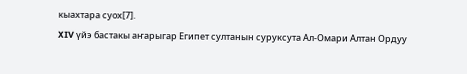кыахтара суох[7].
XIV үйэ бастакы аҥарыгар Египет султанын суруксута Ал-Омари Алтан Ордуу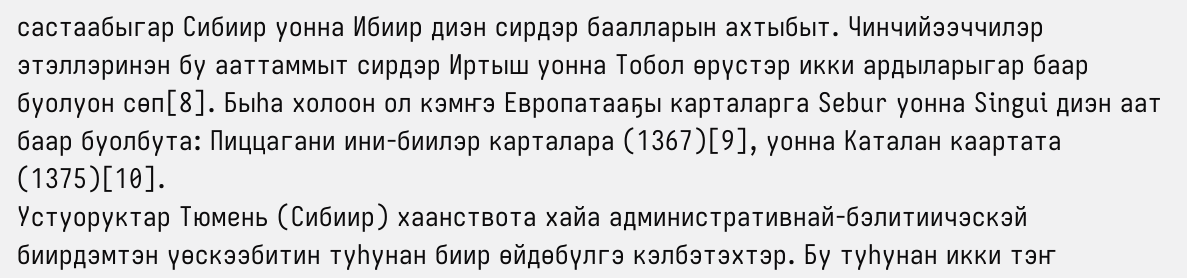састаабыгар Сибиир уонна Ибиир диэн сирдэр баалларын ахтыбыт. Чинчийээччилэр этэллэринэн бу ааттаммыт сирдэр Иртыш уонна Тобол өрүстэр икки ардыларыгар баар буолуон сөп[8]. Быһа холоон ол кэмҥэ Европатааҕы карталарга Sebur уонна Singui диэн аат баар буолбута: Пиццагани ини-биилэр карталара (1367)[9], уонна Каталан каартата (1375)[10].
Устуоруктар Тюмень (Сибиир) хаанствота хайа административнай-бэлитиичэскэй биирдэмтэн үөскээбитин туһунан биир өйдөбүлгэ кэлбэтэхтэр. Бу туһунан икки тэҥ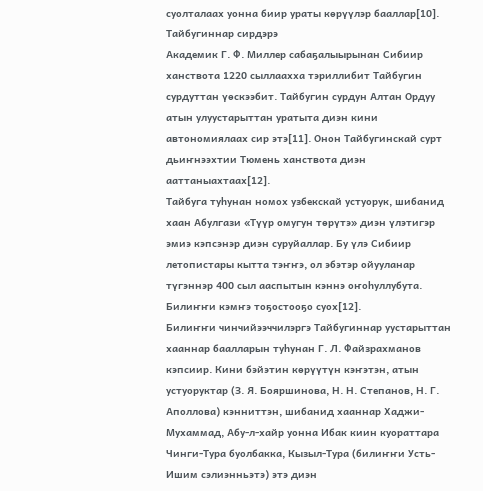суолталаах уонна биир ураты көрүүлэр бааллар[10].
Тайбугиннар сирдэрэ
Академик Г. Ф. Миллер сабаҕалыырынан Сибиир ханствота 1220 сыллаахха тэриллибит Тайбугин сурдуттан үөскээбит. Тайбугин сурдун Алтан Ордуу атын улуустарыттан уратыта диэн кини автономиялаах сир этэ[11]. Онон Тайбугинскай сурт дьиҥнээхтии Тюмень ханствота диэн ааттаныахтаах[12].
Тайбуга туһунан номох узбекскай устуорук, шибанид хаан Абулгази «Түүр омугун төрүтэ» диэн үлэтигэр эмиэ кэпсэнэр диэн суруйаллар. Бу үлэ Сибиир летопистары кытта тэҥҥэ, ол эбэтэр ойууланар түгэннэр 400 сыл ааспытын кэннэ оҥоһуллубута. Билиҥҥи кэмҥэ тоҕостооҕо суох[12].
Билиҥҥи чинчийээччилэргэ Тайбугиннар уустарыттан хааннар баалларын туһунан Г. Л. Файзрахманов кэпсиир. Кини бэйэтин көрүүтүн кэҥэтэн, атын устуоруктар (З. Я. Бояршинова, Н. Н. Степанов, Н. Г. Аполлова) кэнниттэн, шибанид хааннар Хаджи-Мухаммад, Абу-л-хайр уонна Ибак киин куораттара Чинги-Тура буолбакка, Кызыл-Тура (билиҥҥи Усть-Ишим сэлиэнньэтэ) этэ диэн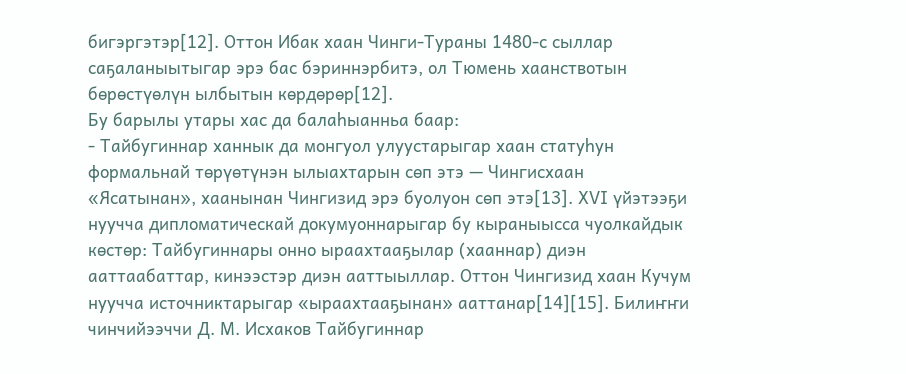бигэргэтэр[12]. Оттон Ибак хаан Чинги-Тураны 1480-с сыллар саҕаланыытыгар эрэ бас бэриннэрбитэ, ол Тюмень хаанствотын бөрөстүөлүн ылбытын көрдөрөр[12].
Бу барылы утары хас да балаһыанньа баар:
- Тайбугиннар ханнык да монгуол улуустарыгар хаан статуһун формальнай төрүөтүнэн ылыахтарын сөп этэ — Чингисхаан «Ясатынан», хаанынан Чингизид эрэ буолуон сөп этэ[13]. XVI үйэтээҕи нуучча дипломатическай докумуоннарыгар бу кыраныысса чуолкайдык көстөр: Тайбугиннары онно ыраахтааҕылар (хааннар) диэн ааттаабаттар, кинээстэр диэн ааттыыллар. Оттон Чингизид хаан Кучум нуучча источниктарыгар «ыраахтааҕынан» ааттанар[14][15]. Билиҥҥи чинчийээччи Д. М. Исхаков Тайбугиннар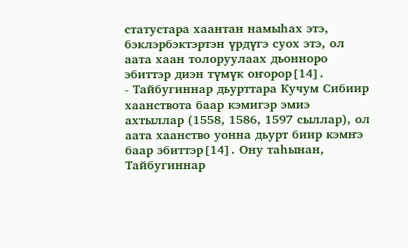статустара хаантан намыһах этэ, бэклэрбэктэртэн үрдүгэ суох этэ, ол аата хаан толоруулаах дьонноро эбиттэр диэн түмүк оҥорор[14].
- Тайбугиннар дьурттара Кучум Сибиир хаанствота баар кэмигэр эмиэ ахтыллар (1558, 1586, 1597 сыллар), ол аата хаанство уонна дьурт биир кэмҥэ баар эбиттэр[14]. Ону таһынан, Тайбугиннар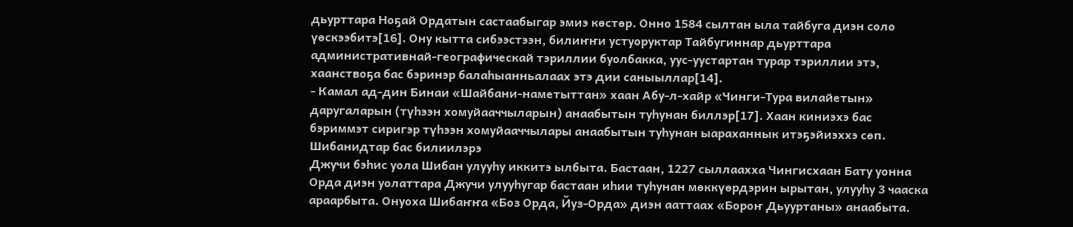дьурттара Ноҕай Ордатын састаабыгар эмиэ көстөр. Онно 1584 сылтан ыла тайбуга диэн соло үөскээбитэ[16]. Ону кытта сибээстээн, билиҥҥи устуоруктар Тайбугиннар дьурттара административнай-географическай тэриллии буолбакка, уус-уустартан турар тэриллии этэ, хаанствоҕа бас бэринэр балаһыанньалаах этэ дии саныыллар[14].
- Камал ад-дин Бинаи «Шайбани-наметыттан» хаан Абу-л-хайр «Чинги-Тура вилайетын» даругаларын (түһээн хомуйааччыларын) анаабытын туһунан биллэр[17]. Хаан киниэхэ бас бэриммэт сиригэр түһээн хомуйааччылары анаабытын туһунан ыараханнык итэҕэйиэххэ сөп.
Шибанидтар бас билиилэрэ
Джучи бэһис уола Шибан улууһу иккитэ ылбыта. Бастаан, 1227 сыллаахха Чингисхаан Бату уонна Орда диэн уолаттара Джучи улууһугар бастаан иһии туһунан мөккүөрдэрин ырытан, улууһу 3 чааска араарбыта. Онуоха Шибаҥҥа «Боз Орда, Йуз-Орда» диэн ааттаах «Бороҥ Дьууртаны» анаабыта.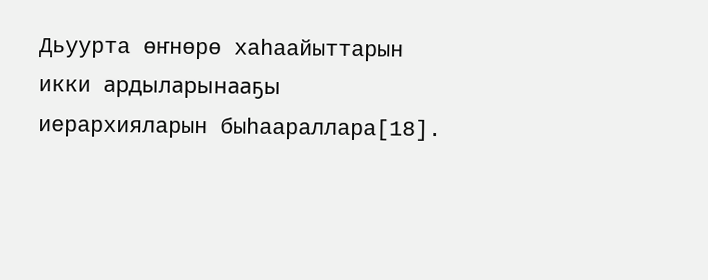Дьуурта өҥнөрө хаһаайыттарын икки ардыларынааҕы иерархияларын быһаараллара[18].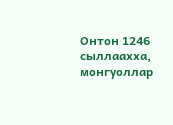Онтон 1246 сыллаахха, монгуоллар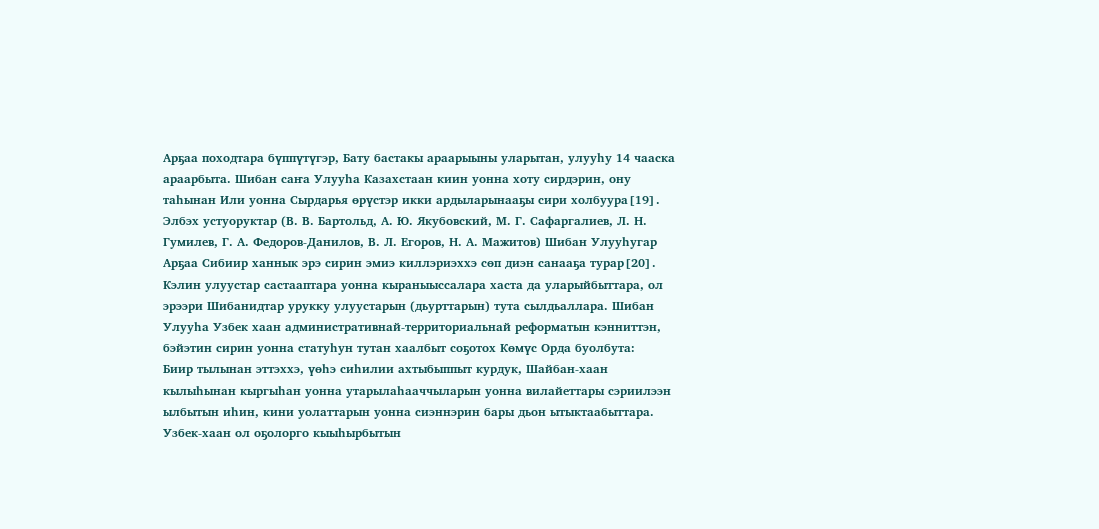Арҕаа походтара бүппүтүгэр, Бату бастакы араарыыны уларытан, улууһу 14 чааска араарбыта. Шибан саҥа Улууһа Казахстаан киин уонна хоту сирдэрин, ону таһынан Или уонна Сырдарья өрүстэр икки ардыларынааҕы сири холбуура[19]. Элбэх устуоруктар (В. В. Бартольд, А. Ю. Якубовский, М. Г. Сафаргалиев, Л. Н. Гумилев, Г. А. Федоров-Данилов, В. Л. Егоров, Н. А. Мажитов) Шибан Улууһугар Арҕаа Сибиир ханнык эрэ сирин эмиэ киллэриэххэ сөп диэн санааҕа турар[20].
Кэлин улуустар састааптара уонна кыраныыссалара хаста да уларыйбыттара, ол эрээри Шибанидтар урукку улуустарын (дьурттарын) тута сылдьаллара. Шибан Улууһа Узбек хаан административнай-территориальнай реформатын кэнниттэн, бэйэтин сирин уонна статуһун тутан хаалбыт соҕотох Көмүс Орда буолбута:
Биир тылынан эттэххэ, үөһэ сиһилии ахтыбыппыт курдук, Шайбан-хаан кылыһынан кыргыһан уонна утарылаһааччыларын уонна вилайеттары сэриилээн ылбытын иһин, кини уолаттарын уонна сиэннэрин бары дьон ытыктаабыттара. Узбек-хаан ол оҕолорго кыыһырбытын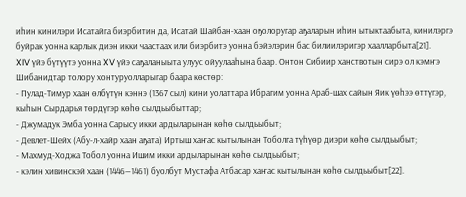иһин кинилэри Исатайга биэрбитин да, Исатай Шайбан-хаан оҕолоругар аҕаларын иһин ытыктаабыта, кинилэргэ буйрак уонна карлык диэн икки чаастаах или биэрбитэ уонна бэйэлэрин бас билиилэригэр хаалларбыта[21].
XIV үйэ бүтүүтэ уонна XV үйэ саҕаланыыта улуус ойуулааһына баар. Онтон Сибиир ханствотын сирэ ол кэмҥэ Шибанидтар толору хонтуруолларыгар баара көстөр:
- Пулад-Тимур хаан өлбүтүн кэннэ (1367 сыл) кини уолаттара Ибрагим уонна Араб-шах сайын Яик үөһээ өттүгэр, кыһын Сырдарья төрдүгэр көһө сылдьыбыттар;
- Джумадук Эмба уонна Сарысу икки ардыларынан көһө сылдьыбыт;
- Девлет-Шейх (Абу-л-хайр хаан аҕата) Иртыш хаҥас кытылынан Тоболга түһүөр диэри көһө сылдьыбыт;
- Махмуд-Ходжа Тобол уонна Ишим икки ардыларынан көһө сылдьыбыт;
- кэлин хивинскэй хаан (1446—1461) буолбут Мустафа Атбасар хаҥас кытылынан көһө сылдьыбыт[22].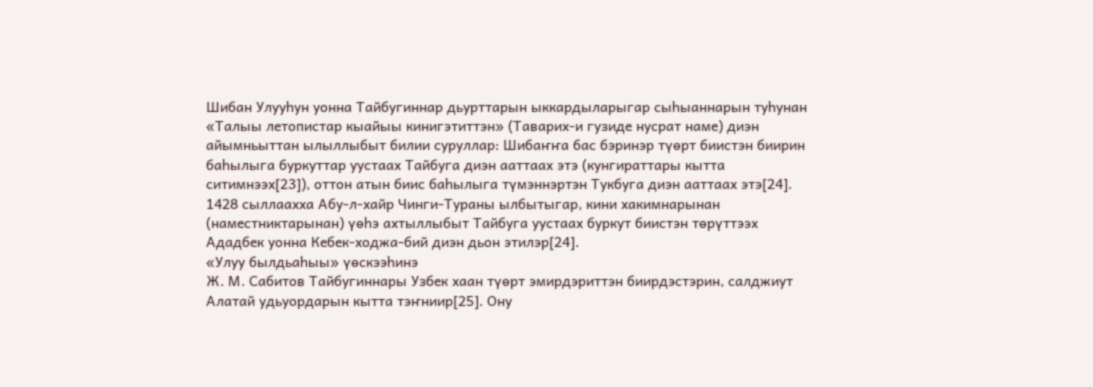Шибан Улууһун уонна Тайбугиннар дьурттарын ыккардыларыгар сыһыаннарын туһунан «Талыы летопистар кыайыы кинигэтиттэн» (Таварих-и гузиде нусрат наме) диэн айымньыттан ылыллыбыт билии суруллар: Шибаҥҥа бас бэринэр түөрт биистэн биирин баһылыга буркуттар уустаах Тайбуга диэн ааттаах этэ (кунгираттары кытта ситимнээх[23]), оттон атын биис баһылыга түмэннэртэн Тукбуга диэн ааттаах этэ[24]. 1428 сыллаахха Абу-л-хайр Чинги-Тураны ылбытыгар, кини хакимнарынан (наместниктарынан) үөһэ ахтыллыбыт Тайбуга уустаах буркут биистэн төрүттээх Ададбек уонна Кебек-ходжа-бий диэн дьон этилэр[24].
«Улуу былдьаһыы» үөскээһинэ
Ж. М. Сабитов Тайбугиннары Узбек хаан түөрт эмирдэриттэн биирдэстэрин, салджиут Алатай удьуордарын кытта тэҥниир[25]. Ону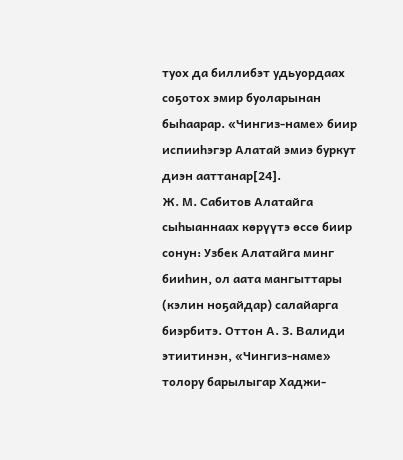туох да биллибэт удьуордаах соҕотох эмир буоларынан быһаарар. «Чингиз-наме» биир испииһэгэр Алатай эмиэ буркут диэн ааттанар[24].
Ж. М. Сабитов Алатайга сыһыаннаах көрүүтэ өссө биир сонун: Узбек Алатайга минг бииһин, ол аата мангыттары (кэлин ноҕайдар) салайарга биэрбитэ. Оттон А. З. Валиди этиитинэн, «Чингиз-наме» толору барылыгар Хаджи-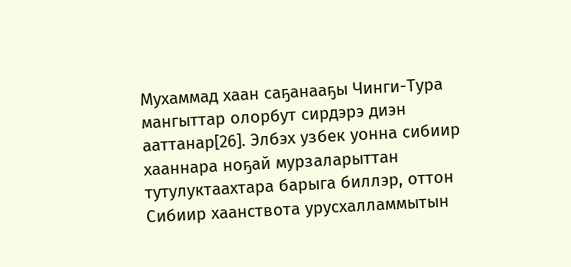Мухаммад хаан саҕанааҕы Чинги-Тура мангыттар олорбут сирдэрэ диэн ааттанар[26]. Элбэх узбек уонна сибиир хааннара ноҕай мурзаларыттан тутулуктаахтара барыга биллэр, оттон Сибиир хаанствота урусхалламмытын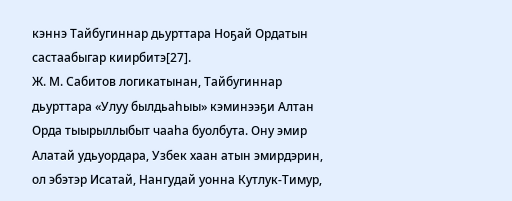кэннэ Тайбугиннар дьурттара Ноҕай Ордатын састаабыгар киирбитэ[27].
Ж. М. Сабитов логикатынан, Тайбугиннар дьурттара «Улуу былдьаһыы» кэминээҕи Алтан Орда тыырыллыбыт чааһа буолбута. Ону эмир Алатай удьуордара, Узбек хаан атын эмирдэрин, ол эбэтэр Исатай, Нангудай уонна Кутлук-Тимур,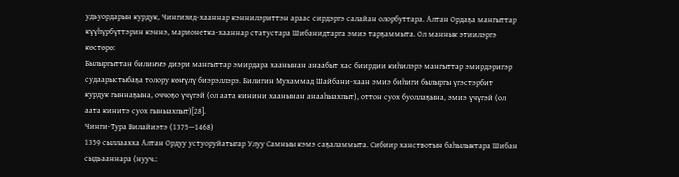удьуордарын курдук, Чингизид-хааннар кэннилэриттэн араас сирдэргэ салайан олорбуттара. Алтан Ордаҕа мангыттар күүһүрбүттэрин кэннэ, марионетка-хааннар статустара Шибанидтарга эмиэ тарҕаммыта. Ол маннык этиилэргэ көстөрө:
Былыргыттан билиҥҥэ диэри мангыттар эмирдара хаанынан анаабыт хас биирдии киһилэрэ мангыттар эмирдэригэр судаарыстыбаҕа толору көҥүлү биэрэллэрэ. Билигин Мухаммад Шайбани-хаан эмиэ биһиги былыргы үгэстэрбит курдук гыннаҕына, оччоҕо үчүгэй (ол аата кинини хаанынан анааһыахпыт), оттон суох буоллаҕына, эмиэ үчүгэй (ол аата кинитэ суох гыныахпыт)[28].
Чинги-Тура Вилайиэтэ (1375—1468)
1359 сыллаахха Алтан Ордуу устуоруйатыгар Улуу Самныы кэмэ саҕаламмыта. Сибиир ханствотын баһылыктара Шибан сыдьааннара (нууч.: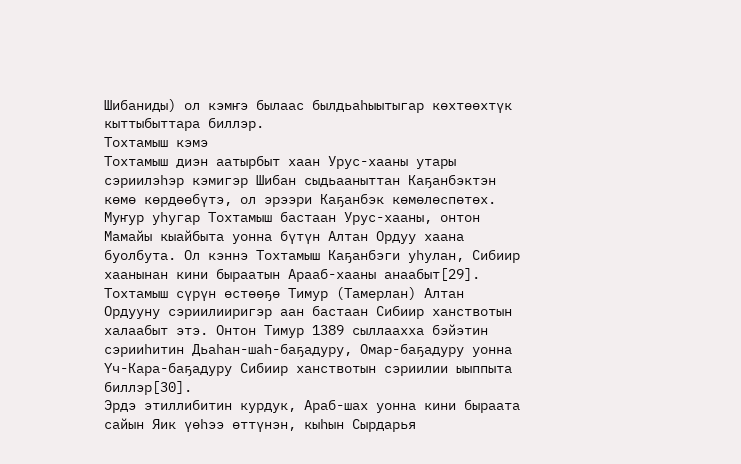Шибаниды) ол кэмҥэ былаас былдьаһыытыгар көхтөөхтүк кыттыбыттара биллэр.
Тохтамыш кэмэ
Тохтамыш диэн аатырбыт хаан Урус-хааны утары сэриилэһэр кэмигэр Шибан сыдьааныттан Каҕанбэктэн көмө көрдөөбүтэ, ол эрээри Каҕанбэк көмөлөспөтөх. Муҥур уһугар Тохтамыш бастаан Урус-хааны, онтон Мамайы кыайбыта уонна бүтүн Алтан Ордуу хаана буолбута. Ол кэннэ Тохтамыш Каҕанбэги уһулан, Сибиир хаанынан кини быраатын Арааб-хааны анаабыт[29]. Тохтамыш сүрүн өстөөҕө Тимур (Тамерлан) Алтан Ордууну сэриилииригэр аан бастаан Сибиир ханствотын халаабыт этэ. Онтон Тимур 1389 сыллаахха бэйэтин сэрииһитин Дьаһан-шаһ-баҕадуру, Омар-баҕадуру уонна Үч-Кара-баҕадуру Сибиир ханствотын сэриилии ыыппыта биллэр[30].
Эрдэ этиллибитин курдук, Араб-шах уонна кини быраата сайын Яик үөһээ өттүнэн, кыһын Сырдарья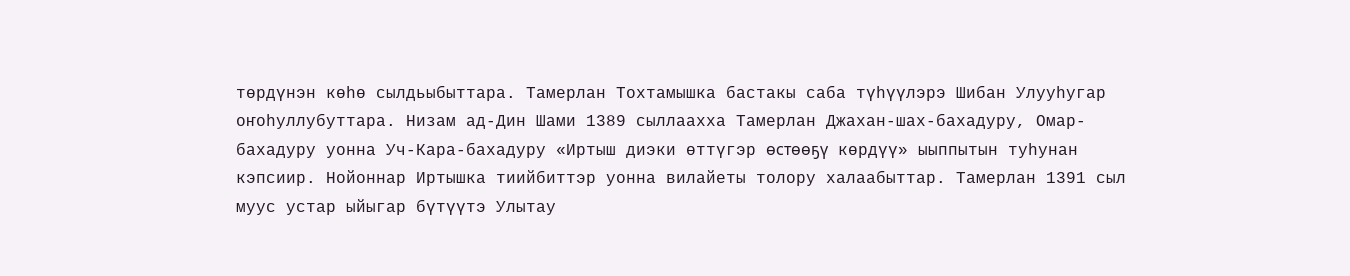төрдүнэн көһө сылдьыбыттара. Тамерлан Тохтамышка бастакы саба түһүүлэрэ Шибан Улууһугар оҥоһуллубуттара. Низам ад-Дин Шами 1389 сыллаахха Тамерлан Джахан-шах-бахадуру, Омар-бахадуру уонна Уч-Кара-бахадуру «Иртыш диэки өттүгэр өстөөҕү көрдүү» ыыппытын туһунан кэпсиир. Нойоннар Иртышка тиийбиттэр уонна вилайеты толору халаабыттар. Тамерлан 1391 сыл муус устар ыйыгар бүтүүтэ Улытау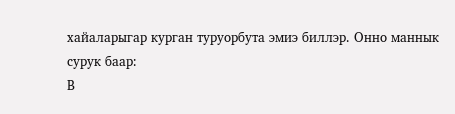хайаларыгар курган туруорбута эмиэ биллэр. Онно маннык сурук баар:
В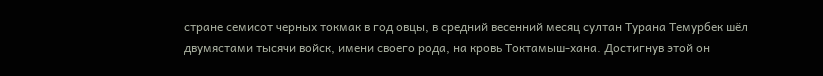стране семисот черных токмак в год овцы, в средний весенний месяц султан Турана Темурбек шёл двумястами тысячи войск, имени своего рода, на кровь Токтамыш-хана. Достигнув этой он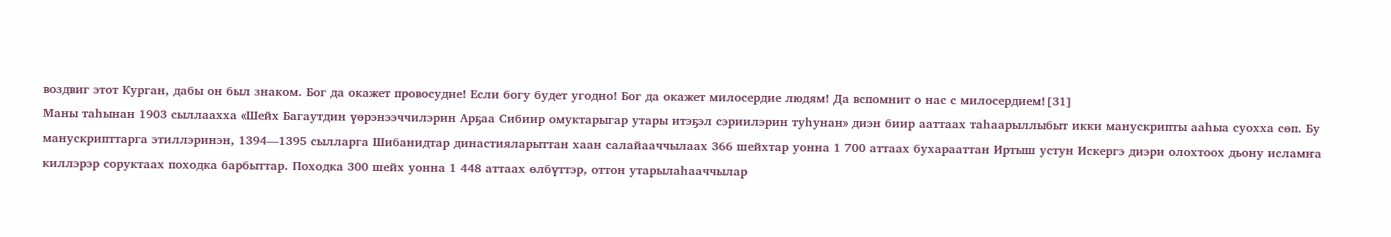воздвиг этот Курган, дабы он был знаком. Бог да окажет провосудие! Если богу будет угодно! Бог да окажет милосердие людям! Да вспомнит о нас с милосердием![31]
Маны таһынан 1903 сыллаахха «Шейх Багаутдин үөрэнээччилэрин Арҕаа Сибиир омуктарыгар утары итэҕэл сэриилэрин туһунан» диэн биир ааттаах таһаарыллыбыт икки манускрипты ааһыа суохха сөп. Бу манускрипттарга этиллэринэн, 1394—1395 сылларга Шибанидтар династияларыттан хаан салайааччылаах 366 шейхтар уонна 1 700 аттаах бухарааттан Иртыш устун Искергэ диэри олохтоох дьону исламҥа киллэрэр соруктаах походка барбыттар. Походка 300 шейх уонна 1 448 аттаах өлбүттэр, оттон утарылаһааччылар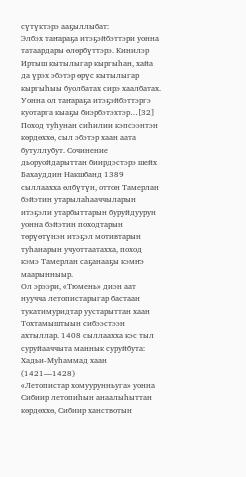сүтүктэрэ ааҕыллыбат:
Элбэх таҥараҕа итэҕэйбэттэри уонна татаардары өлөрбүттэрэ. Кинилэр Иртыш кытылыгар кыргыһан, хайа да үрэх эбэтэр өрүс кытылыгар кыргыһыы буолбатах сирэ хаалбатах. Уонна ол таҥараҕа итэҕэйбэттэргэ куотарга кыаҕы биэрбэтэхтэр…[32]
Поход туһунан сиһилии кэпсээнтэн көрдөххө, сыл эбэтэр хаан аата бутуллубут. Сочинение дьоруойдарыттан биирдэстэрэ шейх Бахауддин Накшбанд 1389 сыллаахха өлбүтүн, оттон Тамерлан бэйэтин утарылаһааччыларын итэҕэли утарбыттарын буруйдуурун уонна бэйэтин походтарын төрүөтүнэн итэҕэл мотивтарын туһанарын учуоттаатахха, поход кэмэ Тамерлан саҕанааҕы кэмҥэ маарынныыр.
Ол эрээри, «Тюмень» диэн аат нуучча летопистарыгар бастаан тукатимуридтар уустарыттан хаан Тохтамыштыын сибээстээн ахтыллар. 1408 сыллаахха кэс тыл суруйааччыта маннык суруйбута:
Хадьи-Муһаммад хаан (1421—1428)
«Летопистар хомуурунньуга» уонна Сибиир летопиһын анаалыһыттан көрдөххө, Сибиир ханствотын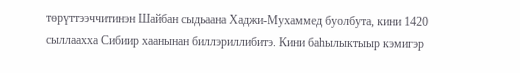төрүттээччитинэн Шайбан сыдьаана Хаджи-Мухаммед буолбута, кини 1420 сыллаахха Сибиир хаанынан биллэриллибитэ. Кини баһылыктыыр кэмигэр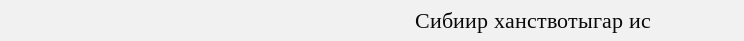Сибиир ханствотыгар ис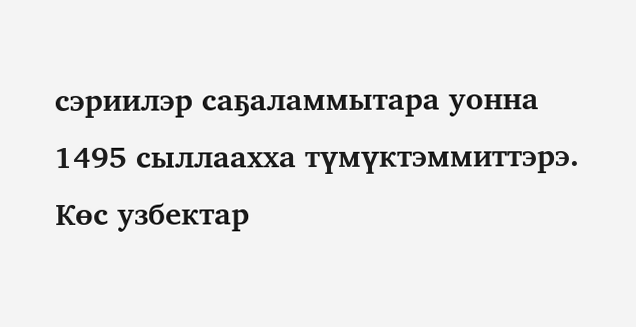сэриилэр саҕаламмытара уонна 1495 сыллаахха түмүктэммиттэрэ.
Көс узбектар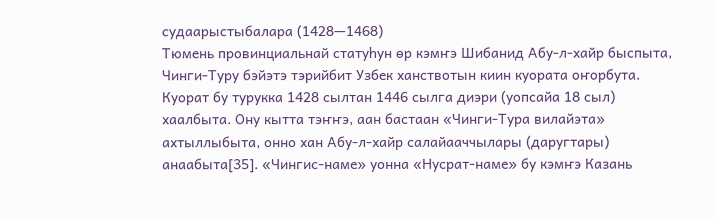судаарыстыбалара (1428—1468)
Тюмень провинциальнай статуһун өр кэмҥэ Шибанид Абу-л-хайр быспыта, Чинги-Туру бэйэтэ тэрийбит Узбек ханствотын киин куората оҥорбута. Куорат бу турукка 1428 сылтан 1446 сылга диэри (уопсайа 18 сыл) хаалбыта. Ону кытта тэҥҥэ, аан бастаан «Чинги-Тура вилайэта» ахтыллыбыта, онно хан Абу-л-хайр салайааччылары (даругтары) анаабыта[35]. «Чингис-наме» уонна «Нусрат-наме» бу кэмҥэ Казань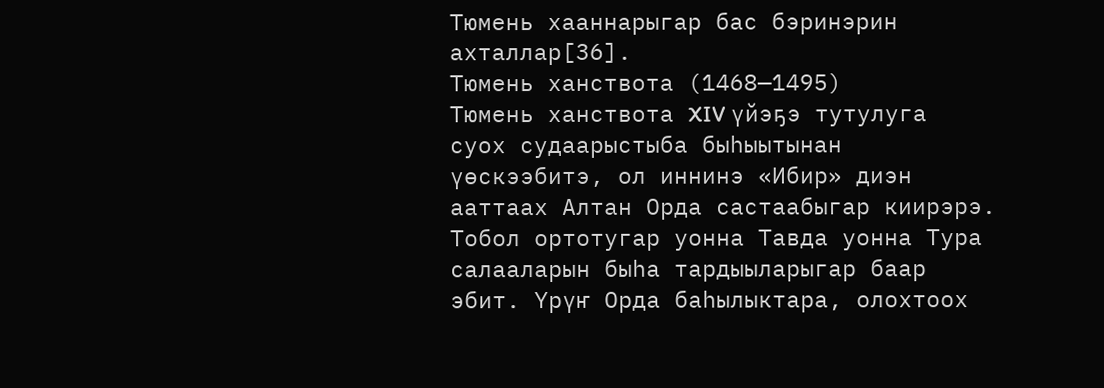Тюмень хааннарыгар бас бэринэрин ахталлар[36].
Тюмень ханствота (1468—1495)
Тюмень ханствота XIV үйэҕэ тутулуга суох судаарыстыба быһыытынан үөскээбитэ, ол иннинэ «Ибир» диэн ааттаах Алтан Орда састаабыгар киирэрэ. Тобол ортотугар уонна Тавда уонна Тура салааларын быһа тардыыларыгар баар эбит. Үрүҥ Орда баһылыктара, олохтоох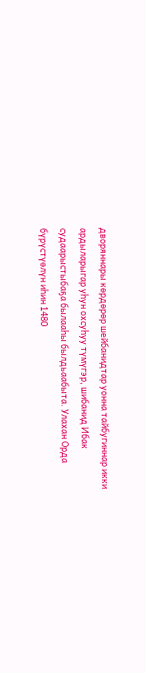дворяннары көрдөрөр шейбанидтар уонна тайбугиннар икки ардыларыгар уһун охсуһуу түмүгэр, шибанид Ибак судаарыстыбаҕа былааһы былдьаабыта. Улахан Орда бүрүстүөлүн иһин 1480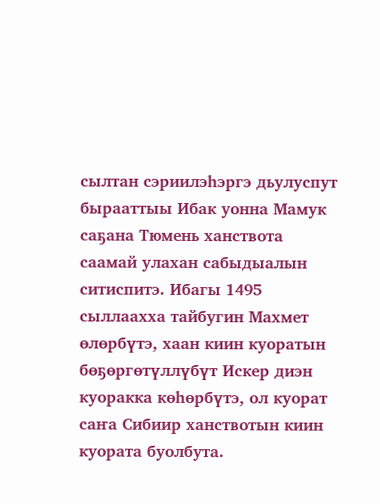сылтан сэриилэһэргэ дьулуспут бырааттыы Ибак уонна Мамук саҕана Тюмень ханствота саамай улахан сабыдыалын ситиспитэ. Ибагы 1495 сыллаахха тайбугин Махмет өлөрбүтэ, хаан киин куоратын бөҕөргөтүллүбүт Искер диэн куоракка көһөрбүтэ, ол куорат саҥа Сибиир ханствотын киин куората буолбута.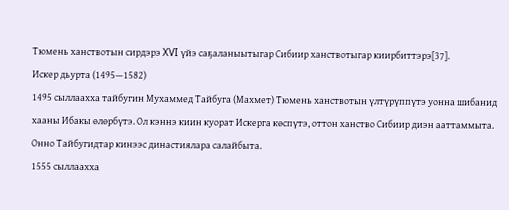Тюмень ханствотын сирдэрэ XVI үйэ саҕаланыытыгар Сибиир ханствотыгар киирбиттэрэ[37].
Искер дьурта (1495—1582)
1495 сыллаахха тайбугин Мухаммед Тайбуга (Махмет) Тюмень ханствотын үлтүрүппүтэ уонна шибанид хааны Ибакы өлөрбүтэ. Ол кэннэ киин куорат Искерга көспүтэ, оттон ханство Сибиир диэн ааттаммыта. Онно Тайбугидтар кинээс династиялара салайбыта.
1555 сыллаахха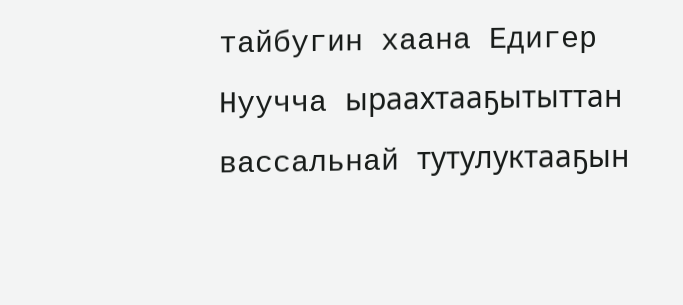тайбугин хаана Едигер Нуучча ыраахтааҕытыттан вассальнай тутулуктааҕын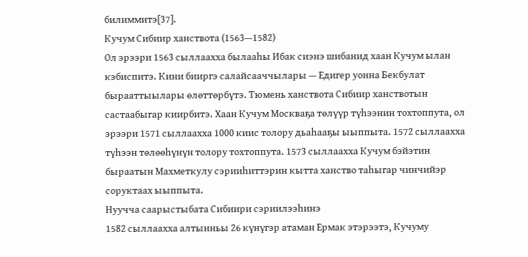билиммитэ[37].
Кучум Сибиир ханствота (1563—1582)
Ол эрээри 1563 сыллаахха былааһы Ибак сиэнэ шибанид хаан Кучум ылан кэбиспитэ. Кини бииргэ салайсааччылары — Едигер уонна Бекбулат бырааттыылары өлөттөрбүтэ. Тюмень ханствота Сибиир ханствотын састаабыгар киирбитэ. Хаан Кучум Москваҕа төлүүр түһээнин тохтоппута, ол эрээри 1571 сыллаахха 1000 киис толору дьаһааҕы ыыппыта. 1572 сыллаахха түһээн төлөөһүнүн толору тохтоппута. 1573 сыллаахха Кучум бэйэтин быраатын Махметкулу сэрииһиттэрин кытта ханство таһыгар чинчийэр соруктаах ыыппыта.
Нуучча саарыстыбата Сибиири сэриилээһинэ
1582 сыллаахха алтынньы 26 күнүгэр атаман Ермак этэрээтэ, Кучуму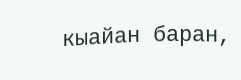кыайан баран,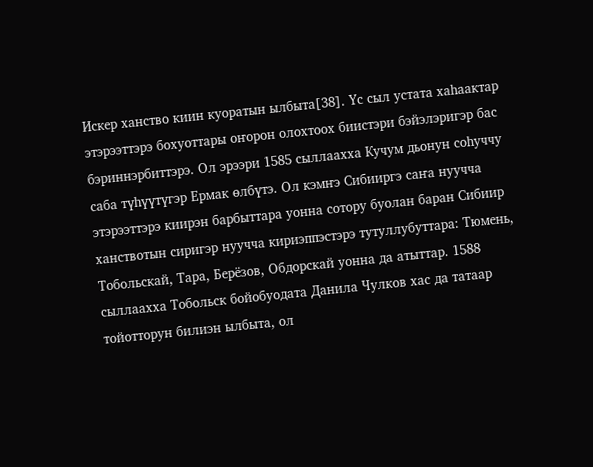Искер ханство киин куоратын ылбыта[38]. Үс сыл устата хаһаактар этэрээттэрэ бохуоттары оҥорон олохтоох биистэри бэйэлэригэр бас бэриннэрбиттэрэ. Ол эрээри 1585 сыллаахха Кучум дьонун соһуччу саба түһүүтүгэр Ермак өлбүтэ. Ол кэмҥэ Сибииргэ саҥа нуучча этэрээттэрэ киирэн барбыттара уонна сотору буолан баран Сибиир ханствотын сиригэр нуучча кириэппэстэрэ тутуллубуттара: Тюмень, Тобольскай, Тара, Берёзов, Обдорскай уонна да атыттар. 1588 сыллаахха Тобольск бойобуодата Данила Чулков хас да татаар тойотторун билиэн ылбыта, ол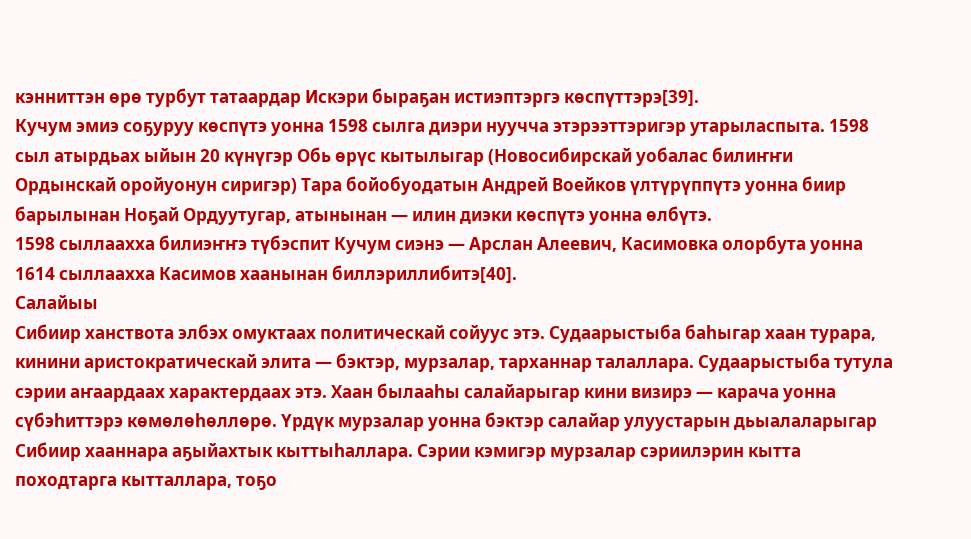кэнниттэн өрө турбут татаардар Искэри быраҕан истиэптэргэ көспүттэрэ[39].
Кучум эмиэ соҕуруу көспүтэ уонна 1598 сылга диэри нуучча этэрээттэригэр утарыласпыта. 1598 сыл атырдьах ыйын 20 күнүгэр Обь өрүс кытылыгар (Новосибирскай уобалас билиҥҥи Ордынскай оройуонун сиригэр) Тара бойобуодатын Андрей Воейков үлтүрүппүтэ уонна биир барылынан Ноҕай Ордуутугар, атынынан — илин диэки көспүтэ уонна өлбүтэ.
1598 сыллаахха билиэҥҥэ түбэспит Кучум сиэнэ — Арслан Алеевич, Касимовка олорбута уонна 1614 сыллаахха Касимов хаанынан биллэриллибитэ[40].
Салайыы
Сибиир ханствота элбэх омуктаах политическай сойуус этэ. Судаарыстыба баһыгар хаан турара, кинини аристократическай элита — бэктэр, мурзалар, тарханнар талаллара. Судаарыстыба тутула сэрии аҥаардаах характердаах этэ. Хаан былааһы салайарыгар кини визирэ — карача уонна сүбэһиттэрэ көмөлөһөллөрө. Үрдүк мурзалар уонна бэктэр салайар улуустарын дьыалаларыгар Сибиир хааннара аҕыйахтык кыттыһаллара. Сэрии кэмигэр мурзалар сэриилэрин кытта походтарга кытталлара, тоҕо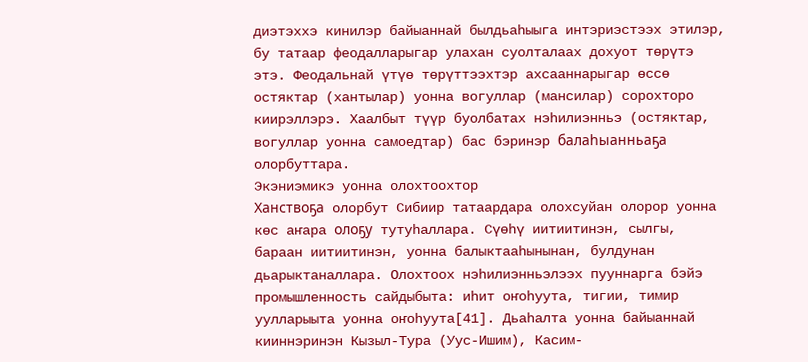диэтэххэ кинилэр байыаннай былдьаһыыга интэриэстээх этилэр, бу татаар феодалларыгар улахан суолталаах дохуот төрүтэ этэ. Феодальнай үтүө төрүттээхтэр ахсааннарыгар өссө остяктар (хантылар) уонна вогуллар (мансилар) сорохторо киирэллэрэ. Хаалбыт түүр буолбатах нэһилиэнньэ (остяктар, вогуллар уонна самоедтар) бас бэринэр балаһыанньаҕа олорбуттара.
Экэниэмикэ уонна олохтоохтор
Ханствоҕа олорбут Сибиир татаардара олохсуйан олорор уонна көс аҥара олоҕу тутуһаллара. Сүөһү иитиитинэн, сылгы, бараан иитиитинэн, уонна балыктааһынынан, булдунан дьарыктаналлара. Олохтоох нэһилиэнньэлээх пууннарга бэйэ промышленность сайдыбыта: иһит оҥоһуута, тигии, тимир уулларыыта уонна оҥоһуута[41]. Дьаһалта уонна байыаннай кииннэринэн Кызыл-Тура (Уус-Ишим), Касим-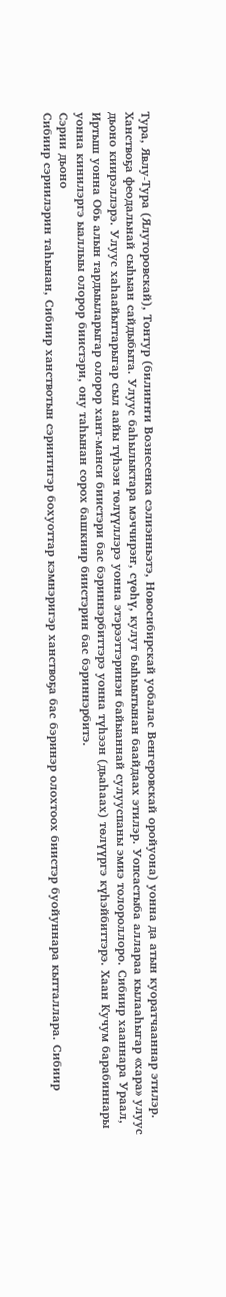Тура, Явлу-Тура (Ялуторовскай), Тонтур (билиҥҥи Вознесенка сэлиэнньэтэ, Новосибирскай уобалас Венгеровскай оройуона) уонна да атын куоратчааннар этилэр.
Ханствоҕа феодальнай сыһыан сайдыбыта. Улуус баһылыктара мэччирэҥ, сүөһү, кулут быһыытынан баайдаах этилэр. Уопсастыба аллараа кылааһыгар «хара» улуус дьоно киирэллэрэ. Улуус хаһаайыттарыгар сыл аайы түһээн төлүүллэрэ уонна этэрээттэринэн байыаннай сулууспаны эмиэ толороллоро. Сибиир хааннара Ураал, Иртыш уонна Обь алын тардыыларыгар олорор хант-манси биистэри бас бэриннэрбиттэрэ уонна түһээн (дьаһаах) төлүүргэ күһэйбиттэрэ. Хаан Кучум барабиннары уонна кинилэргэ ыаллыы олорор биистэри, ону таһынан сорох башкиир биистэрин бас бэриннэрбитэ.
Сэрии дьоно
Сибиир сэриилэрин таһынан, Сибиир ханствотын сэриитигэр бохуоттар кэмнэригэр ханствоҕа бас бэринэр олохтоох биистэр буойуннара кытталлара. Сибиир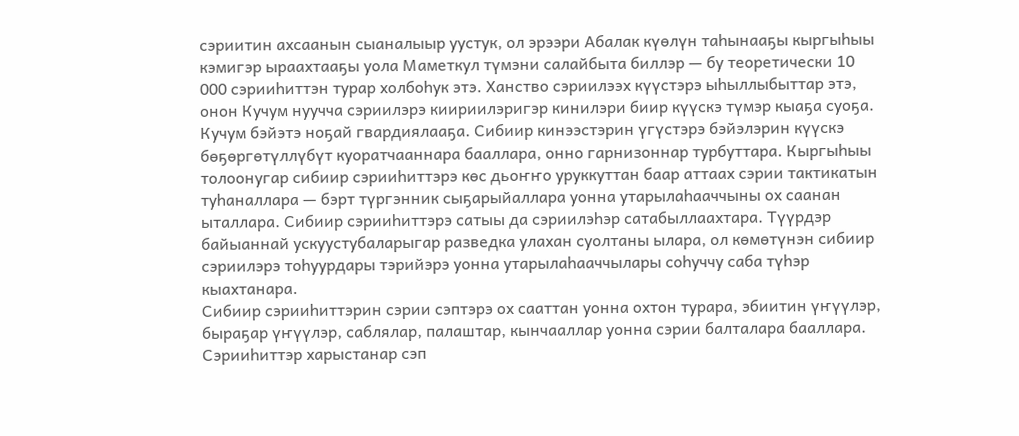сэриитин ахсаанын сыаналыыр уустук, ол эрээри Абалак күөлүн таһынааҕы кыргыһыы кэмигэр ыраахтааҕы уола Маметкул түмэни салайбыта биллэр — бу теоретически 10 000 сэрииһиттэн турар холбоһук этэ. Ханство сэриилээх күүстэрэ ыһыллыбыттар этэ, онон Кучум нуучча сэриилэрэ киириилэригэр кинилэри биир күүскэ түмэр кыаҕа суоҕа. Кучум бэйэтэ ноҕай гвардиялааҕа. Сибиир кинээстэрин үгүстэрэ бэйэлэрин күүскэ бөҕөргөтүллүбүт куоратчааннара бааллара, онно гарнизоннар турбуттара. Кыргыһыы толоонугар сибиир сэрииһиттэрэ көс дьоҥҥо уруккуттан баар аттаах сэрии тактикатын туһаналлара — бэрт түргэнник сыҕарыйаллара уонна утарылаһааччыны ох саанан ыталлара. Сибиир сэрииһиттэрэ сатыы да сэриилэһэр сатабыллаахтара. Түүрдэр байыаннай ускуустубаларыгар разведка улахан суолтаны ылара, ол көмөтүнэн сибиир сэриилэрэ тоһуурдары тэрийэрэ уонна утарылаһааччылары соһуччу саба түһэр кыахтанара.
Сибиир сэрииһиттэрин сэрии сэптэрэ ох сааттан уонна охтон турара, эбиитин үҥүүлэр, быраҕар үҥүүлэр, саблялар, палаштар, кынчааллар уонна сэрии балталара бааллара. Сэрииһиттэр харыстанар сэп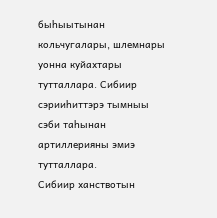быһыытынан кольчугалары, шлемнары уонна куйахтары тутталлара. Сибиир сэрииһиттэрэ тымныы сэби таһынан артиллерияны эмиэ тутталлара.
Сибиир ханствотын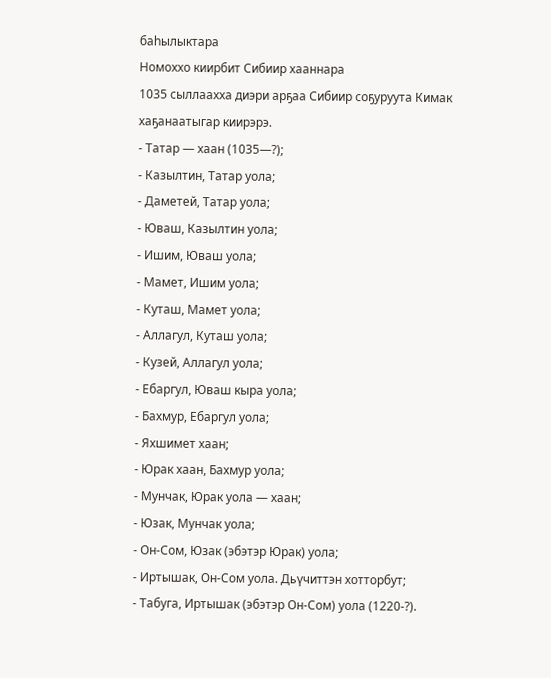баһылыктара
Номоххо киирбит Сибиир хааннара
1035 сыллаахха диэри арҕаа Сибиир соҕуруута Кимак хаҕанаатыгар киирэрэ.
- Татар — хаан (1035—?);
- Казылтин, Татар уола;
- Даметей, Татар уола;
- Юваш, Казылтин уола;
- Ишим, Юваш уола;
- Мамет, Ишим уола;
- Куташ, Мамет уола;
- Аллагул, Куташ уола;
- Кузей, Аллагул уола;
- Ебаргул, Юваш кыра уола;
- Бахмур, Ебаргул уола;
- Яхшимет хаан;
- Юрак хаан, Бахмур уола;
- Мунчак, Юрак уола — хаан;
- Юзак, Мунчак уола;
- Он-Сом, Юзак (эбэтэр Юрак) уола;
- Иртышак, Он-Сом уола. Дьүчиттэн хотторбут;
- Табуга, Иртышак (эбэтэр Он-Сом) уола (1220-?).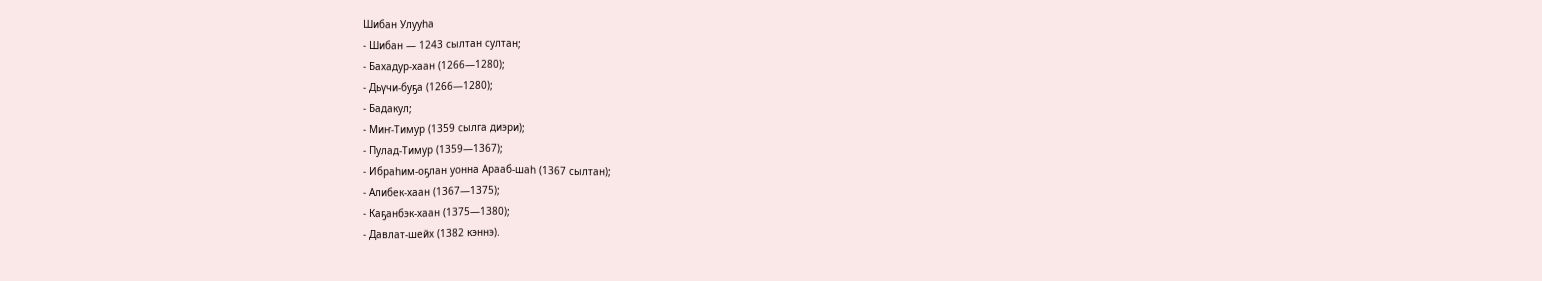Шибан Улууһа
- Шибан — 1243 сылтан султан;
- Бахадур-хаан (1266—1280);
- Дьүчи-буҕа (1266—1280);
- Бадакул;
- Миҥ-Тимур (1359 сылга диэри);
- Пулад-Тимур (1359—1367);
- Ибраһим-оҕлан уонна Арааб-шаһ (1367 сылтан);
- Алибек-хаан (1367—1375);
- Каҕанбэк-хаан (1375—1380);
- Давлат-шейх (1382 кэннэ).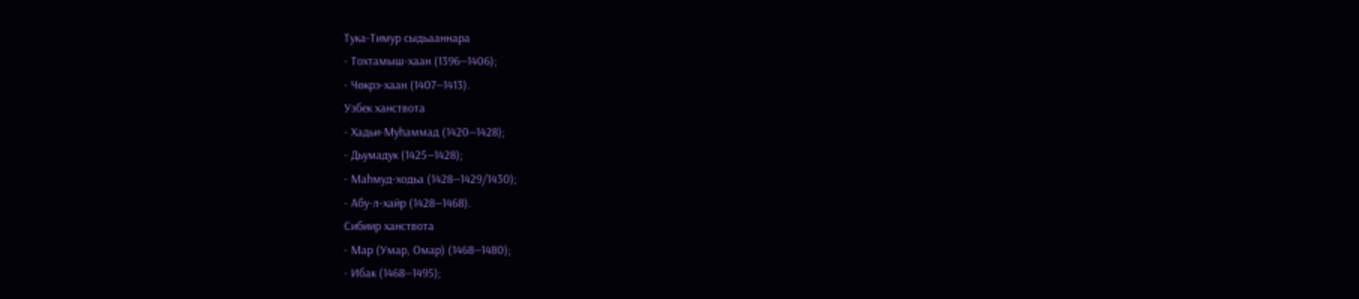Тука-Тимур сыдьааннара
- Тохтамыш-хаан (1396—1406);
- Чөкрэ-хаан (1407—1413).
Узбек ханствота
- Хадьи-Муһаммад (1420—1428);
- Дьумадук (1425—1428);
- Маһмуд-ходьа (1428—1429/1430);
- Абу-л-хайр (1428—1468).
Сибиир ханствота
- Мар (Умар, Омар) (1468—1480);
- Ибак (1468—1495);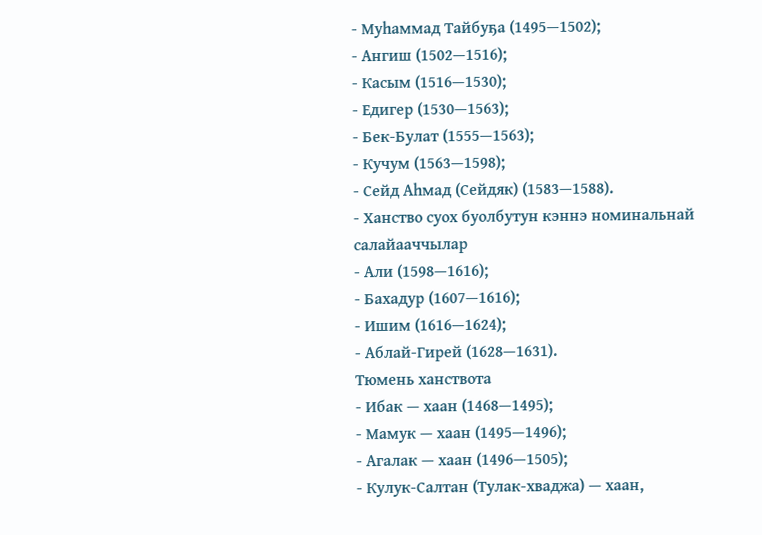- Муһаммад Тайбуҕа (1495—1502);
- Ангиш (1502—1516);
- Касым (1516—1530);
- Едигер (1530—1563);
- Бек-Булат (1555—1563);
- Кучум (1563—1598);
- Сейд Аһмад (Сейдяк) (1583—1588).
- Ханство суох буолбутун кэннэ номинальнай салайааччылар
- Али (1598—1616);
- Бахадур (1607—1616);
- Ишим (1616—1624);
- Аблай-Гирей (1628—1631).
Тюмень ханствота
- Ибак — хаан (1468—1495);
- Мамук — хаан (1495—1496);
- Агалак — хаан (1496—1505);
- Кулук-Салтан (Тулак-хваджа) — хаан,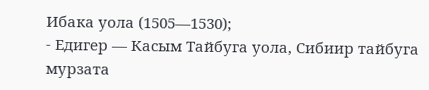Ибака уола (1505—1530);
- Едигер — Касым Тайбуга уола, Сибиир тайбуга мурзата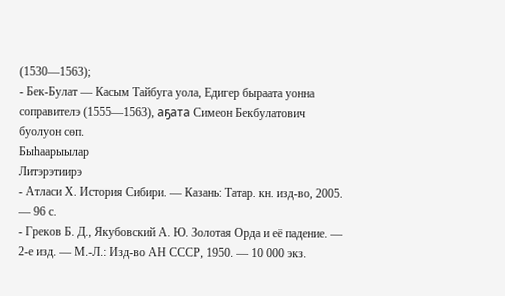(1530—1563);
- Бек-Булат — Касым Тайбуга уола, Едигер быраата уонна соправителэ (1555—1563), аҕата Симеон Бекбулатович буолуон сөп.
Быһаарыылар
Литэрэтиирэ
- Атласи Х. История Сибири. — Казань: Татар. кн. изд-во, 2005. — 96 с.
- Греков Б. Д., Якубовский А. Ю. Золотая Орда и её падение. — 2-е изд. — М.-Л.: Изд-во АН СССР, 1950. — 10 000 экз.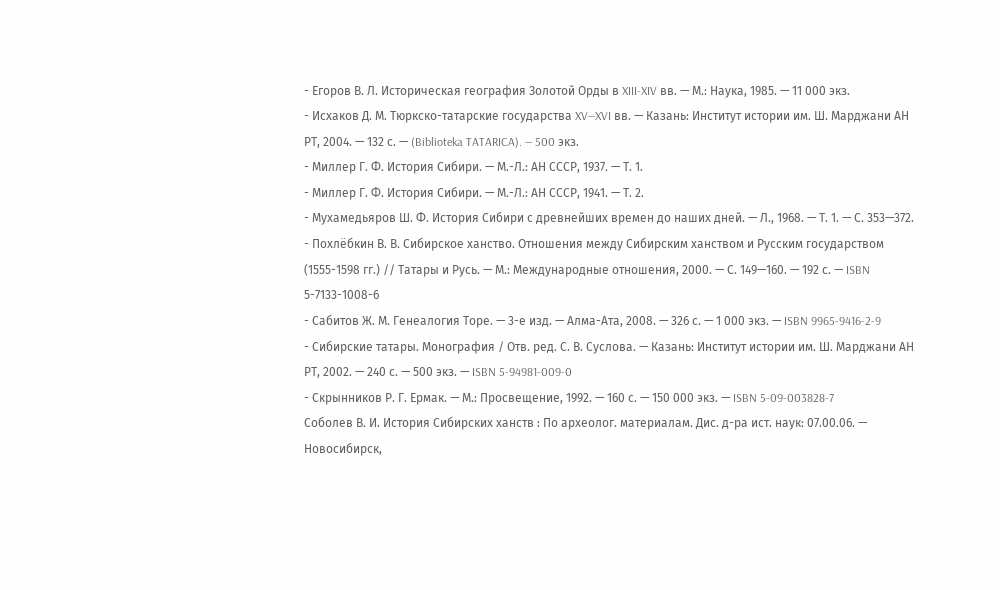- Егоров В. Л. Историческая география Золотой Орды в XIII-XIV вв. — М.: Наука, 1985. — 11 000 экз.
- Исхаков Д. М. Тюркско-татарские государства XV—XVI вв. — Казань: Институт истории им. Ш. Марджани АН РТ, 2004. — 132 с. — (Biblioteka TATARICA). — 500 экз.
- Миллер Г. Ф. История Сибири. — М.-Л.: АН СССР, 1937. — Т. 1.
- Миллер Г. Ф. История Сибири. — М.-Л.: АН СССР, 1941. — Т. 2.
- Мухамедьяров Ш. Ф. История Сибири с древнейших времен до наших дней. — Л., 1968. — Т. 1. — С. 353—372.
- Похлёбкин В. В. Сибирское ханство. Отношения между Сибирским ханством и Русским государством (1555-1598 гг.) // Татары и Русь. — М.: Международные отношения, 2000. — С. 149—160. — 192 с. — ISBN 5-7133-1008-6
- Сабитов Ж. М. Генеалогия Торе. — 3-е изд. — Алма-Ата, 2008. — 326 с. — 1 000 экз. — ISBN 9965-9416-2-9
- Сибирские татары. Монография / Отв. ред. С. В. Суслова. — Казань: Институт истории им. Ш. Марджани АН РТ, 2002. — 240 с. — 500 экз. — ISBN 5-94981-009-0
- Скрынников Р. Г. Ермак. — М.: Просвещение, 1992. — 160 с. — 150 000 экз. — ISBN 5-09-003828-7
Соболев В. И. История Сибирских ханств : По археолог. материалам. Дис. д-ра ист. наук: 07.00.06. — Новосибирск,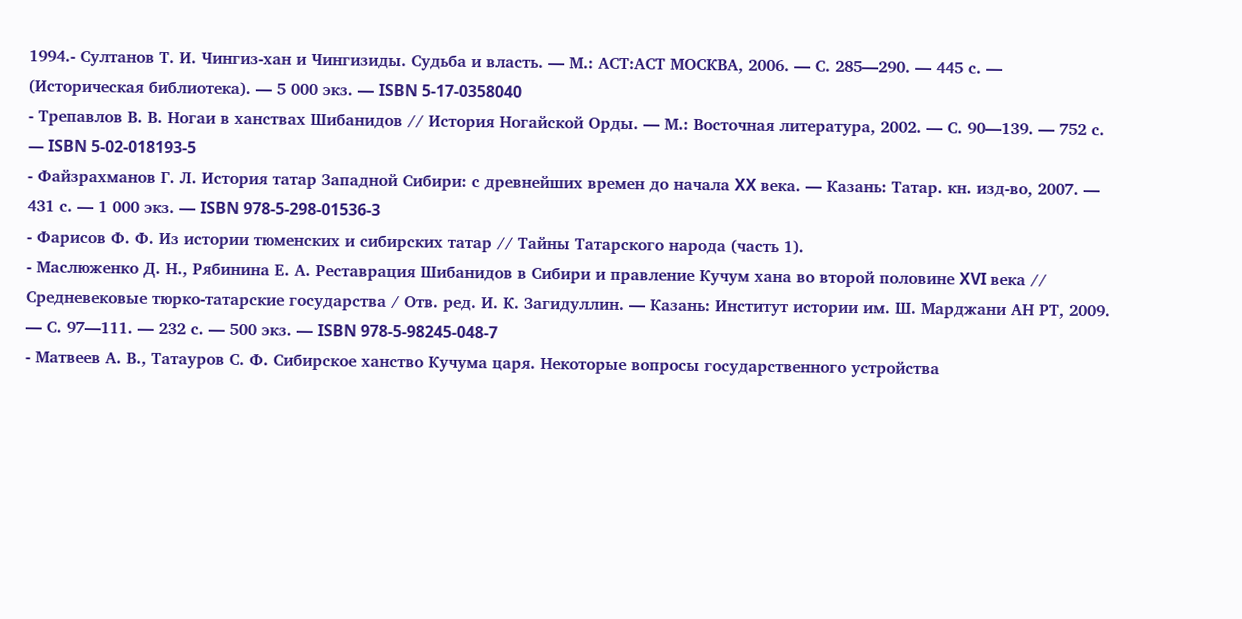1994.- Султанов Т. И. Чингиз-хан и Чингизиды. Судьба и власть. — М.: АСТ:АСТ МОСКВА, 2006. — С. 285—290. — 445 с. — (Историческая библиотека). — 5 000 экз. — ISBN 5-17-0358040
- Трепавлов В. В. Ногаи в ханствах Шибанидов // История Ногайской Орды. — М.: Восточная литература, 2002. — С. 90—139. — 752 с. — ISBN 5-02-018193-5
- Файзрахманов Г. Л. История татар Западной Сибири: с древнейших времен до начала XX века. — Казань: Татар. кн. изд-во, 2007. — 431 с. — 1 000 экз. — ISBN 978-5-298-01536-3
- Фарисов Ф. Ф. Из истории тюменских и сибирских татар // Тайны Татарского народа (часть 1).
- Маслюженко Д. Н., Рябинина Е. А. Реставрация Шибанидов в Сибири и правление Кучум хана во второй половине XVI века // Средневековые тюрко-татарские государства / Отв. ред. И. К. Загидуллин. — Казань: Институт истории им. Ш. Марджани АН РТ, 2009. — С. 97—111. — 232 с. — 500 экз. — ISBN 978-5-98245-048-7
- Матвеев А. В., Татауров С. Ф. Сибирское ханство Кучума царя. Некоторые вопросы государственного устройства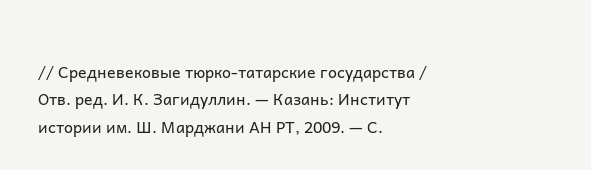// Средневековые тюрко-татарские государства / Отв. ред. И. К. Загидуллин. — Казань: Институт истории им. Ш. Марджани АН РТ, 2009. — С.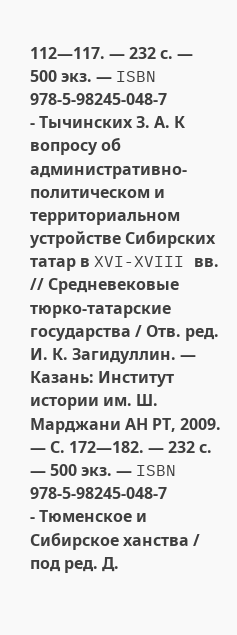112—117. — 232 с. — 500 экз. — ISBN 978-5-98245-048-7
- Тычинских З. А. К вопросу об административно-политическом и территориальном устройстве Сибирских татар в XVI-XVIII вв. // Средневековые тюрко-татарские государства / Отв. ред. И. К. Загидуллин. — Казань: Институт истории им. Ш. Марджани АН РТ, 2009. — С. 172—182. — 232 с. — 500 экз. — ISBN 978-5-98245-048-7
- Тюменское и Сибирское ханства / под ред. Д.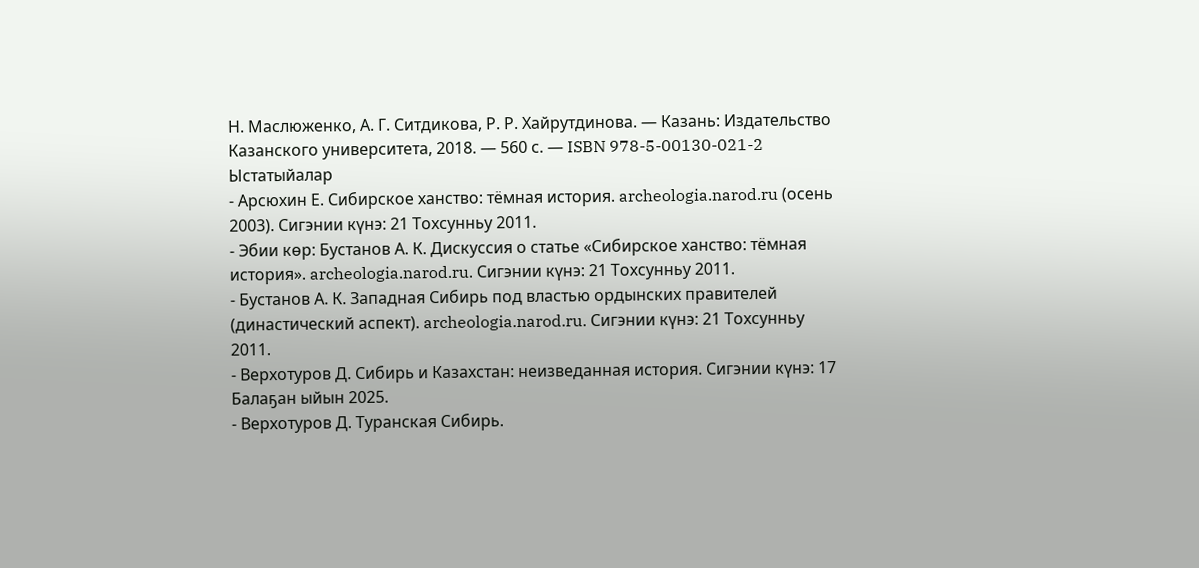Н. Маслюженко, А. Г. Ситдикова, Р. Р. Хайрутдинова. — Казань: Издательство Казанского университета, 2018. — 560 с. — ISBN 978-5-00130-021-2
Ыстатыйалар
- Арсюхин Е. Сибирское ханство: тёмная история. archeologia.narod.ru (осень 2003). Сигэнии күнэ: 21 Тохсунньу 2011.
- Эбии көр: Бустанов А. К. Дискуссия о статье «Сибирское ханство: тёмная история». archeologia.narod.ru. Сигэнии күнэ: 21 Тохсунньу 2011.
- Бустанов А. К. Западная Сибирь под властью ордынских правителей (династический аспект). archeologia.narod.ru. Сигэнии күнэ: 21 Тохсунньу 2011.
- Верхотуров Д. Сибирь и Казахстан: неизведанная история. Сигэнии күнэ: 17 Балаҕан ыйын 2025.
- Верхотуров Д. Туранская Сибирь.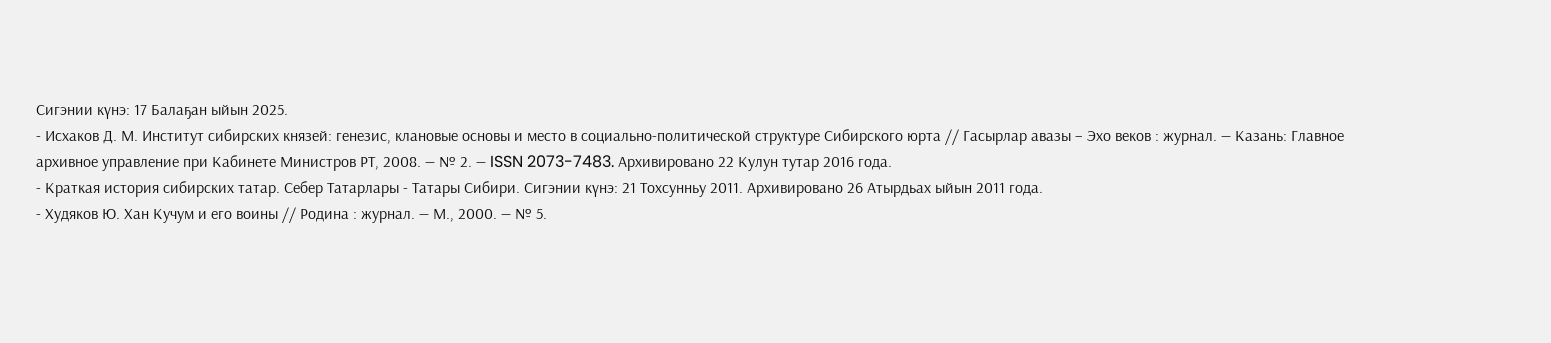Сигэнии күнэ: 17 Балаҕан ыйын 2025.
- Исхаков Д. М. Институт сибирских князей: генезис, клановые основы и место в социально-политической структуре Сибирского юрта // Гасырлар авазы – Эхо веков : журнал. — Казань: Главное архивное управление при Кабинете Министров РТ, 2008. — № 2. — ISSN 2073-7483. Архивировано 22 Кулун тутар 2016 года.
- Краткая история сибирских татар. Себер Татарлары - Татары Сибири. Сигэнии күнэ: 21 Тохсунньу 2011. Архивировано 26 Атырдьах ыйын 2011 года.
- Худяков Ю. Хан Кучум и его воины // Родина : журнал. — М., 2000. — № 5.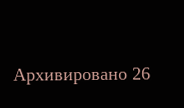Архивировано 26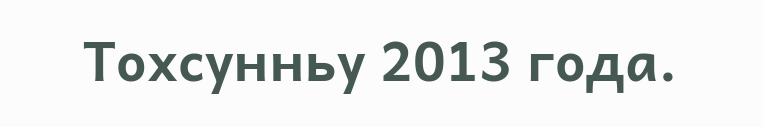Тохсунньу 2013 года.